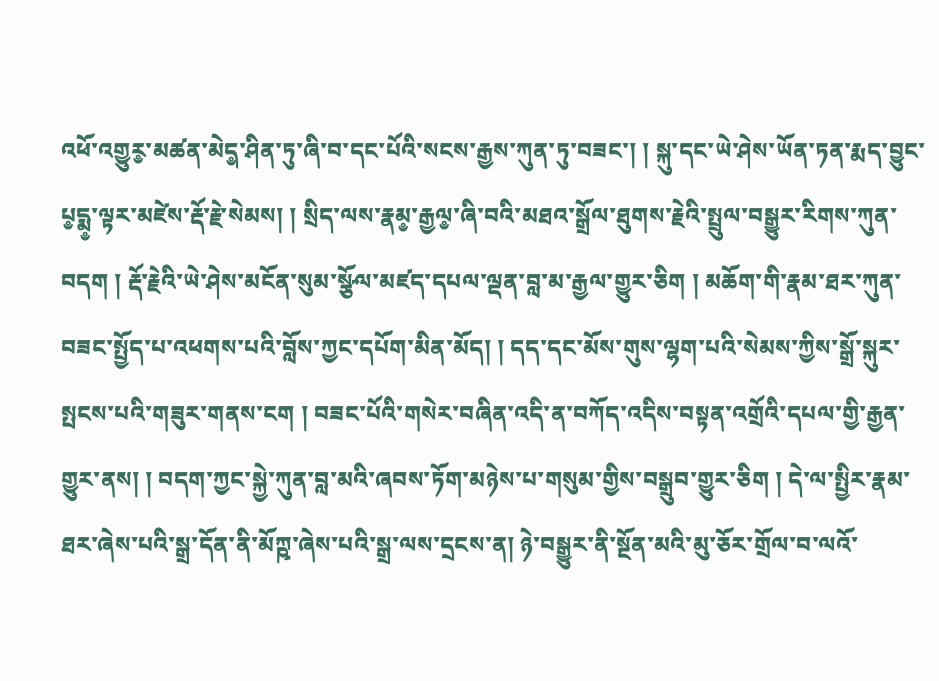འཕོ་འགྱུར༵་མཚན་མེད༵་ཤིན་ཏུ་ཞི་བ་དང་པོའི་སངས་རྒྱས་ཀུན་ཏུ་བཟང་། ། སྐུ་དང་ཡེ་ཤེས་ཡོན་ཏན་རྨད་བྱུང་པ༵དྨ༵་ལྟར་མཛེས་རྡོ་རྗེ་སེམས། ། སྲིད་ལས་རྣམ༵་རྒྱལ༵་ཞི་བའི་མཐའ་སྒྲོལ་ཐུགས་རྗེའི་སྤྲུལ་བསྒྱུར་རིགས་ཀུན་བདག ། རྡོ་རྗེའི་ཡེ་ཤེས་མངོན་སུམ་སྩོལ་མཛད་དཔལ་ལྡན་བླ་མ་རྒྱལ་གྱུར་ཅིག ། མཆོག་གི་རྣམ་ཐར་ཀུན་བཟང་སྤྱོད་པ་འཕགས་པའི་བློས་ཀྱང་དཔོག་མིན་མོད། ། དད་དང་མོས་གུས་ལྷག་པའི་སེམས་ཀྱིས་སྒྲོ་སྐུར་སྤངས་པའི་གཟུར་གནས་ངག ། བཟང་པོའི་གསེར་བཞིན་འདི་ན་བཀོད་འདིས་བསྟན་འགྲོའི་དཔལ་གྱི་རྒྱན་གྱུར་ནས། ། བདག་ཀྱང་སྐྱེ་ཀུན་བླ་མའི་ཞབས་ཏོག་མཉེས་པ་གསུམ་གྱིས་བསྒྲུབ་གྱུར་ཅིག ། དེ་ལ་སྤྱིར་རྣམ་ཐར་ཞེས་པའི་སྒྲ་དོན་ནི་མོཀྵ་ཞེས་པའི་སྒྲ་ལས་དྲངས་ན། ཉེ་བསྒྱུར་ནི་སྔོན་མའི་མུ་ཅོར་གྲོལ་བ་ལའོ་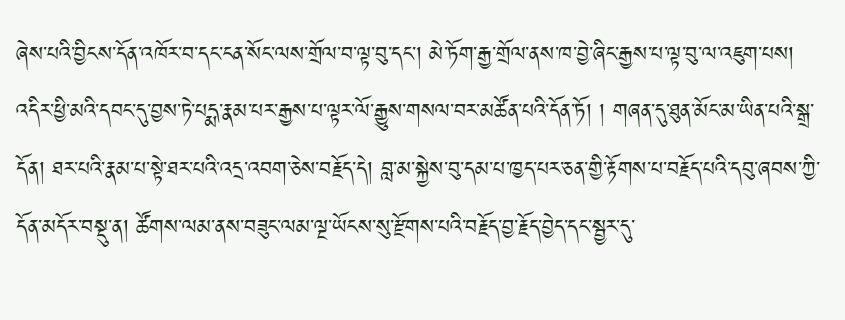ཞེས་པའི་བྱིངས་དོན་འཁོར་བ་དང་ངན་སོང་ལས་གྲོལ་བ་ལྟ་བུ་དང་། མེ་ཏོག་རྒྱ་གྲོལ་ནས་ཁ་བྱེ་ཞིང་རྒྱས་པ་ལྟ་བུ་ལ་འཇུག་པས། འདིར་ཕྱི་མའི་དབང་དུ་བྱས་ཏེ་པདྨ་རྣམ་པར་རྒྱས་པ་ལྟར་ལོ་རྒྱུས་གསལ་བར་མཚོན་པའི་དོན་ཏོ། ། གཞན་དུ་ཐུན་མོང་མ་ཡིན་པའི་སྒྲ་དོན། ཐར་པའི་རྣམ་པ་སྟེ་ཐར་པའི་འདྲ་འབག་ཅེས་བརྗོད་དེ། བླ་མ་སྐྱེས་བུ་དམ་པ་ཁྱད་པར་ཅན་གྱི་རྟོགས་པ་བརྗོད་པའི་དབུ་ཞབས་ཀྱི་དོན་མདོར་བསྡུ་ན། ཚོགས་ལམ་ནས་བཟུང་ལམ་ལྔ་ཡོངས་སུ་རྫོགས་པའི་བརྗོད་བྱ་རྗོད་བྱེད་དང་སྦྱར་དུ་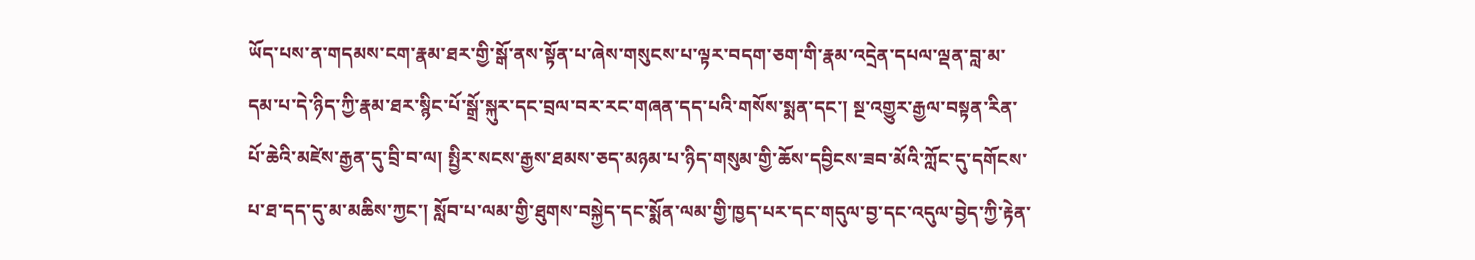ཡོད་པས་ན་གདམས་ངག་རྣམ་ཐར་གྱི་སྒོ་ནས་སྟོན་པ་ཞེས་གསུངས་པ་ལྟར་བདག་ཅག་གི་རྣམ་འདྲེན་དཔལ་ལྡན་བླ་མ་དམ་པ་དེ་ཉིད་ཀྱི་རྣམ་ཐར་སྙིང་པོ་སྒྲོ་སྐུར་དང་བྲལ་བར་རང་གཞན་དད་པའི་གསོས་སྨན་དང་། སྔ་འགྱུར་རྒྱལ་བསྟན་རིན་པོ་ཆེའི་མཛེས་རྒྱན་དུ་བྲི་བ་ལ། སྤྱིར་སངས་རྒྱས་ཐམས་ཅད་མཉམ་པ་ཉིད་གསུམ་གྱི་ཆོས་དབྱིངས་ཟབ་མོའི་ཀློང་དུ་དགོངས་པ་ཐ་དད་དུ་མ་མཆིས་ཀྱང་། སློབ་པ་ལམ་གྱི་ཐུགས་བསྐྱེད་དང་སྨོན་ལམ་གྱི་ཁྱད་པར་དང་གདུལ་བྱ་དང་འདུལ་བྱེད་ཀྱི་རྟེན་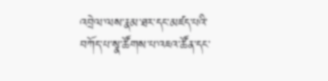འབྲེལ་ལས་རྣམ་ཐར་དང་མཛད་པའི་བཀོད་པ་སྣ་ཚོགས་པ་འཇའ་ཚོན་དང་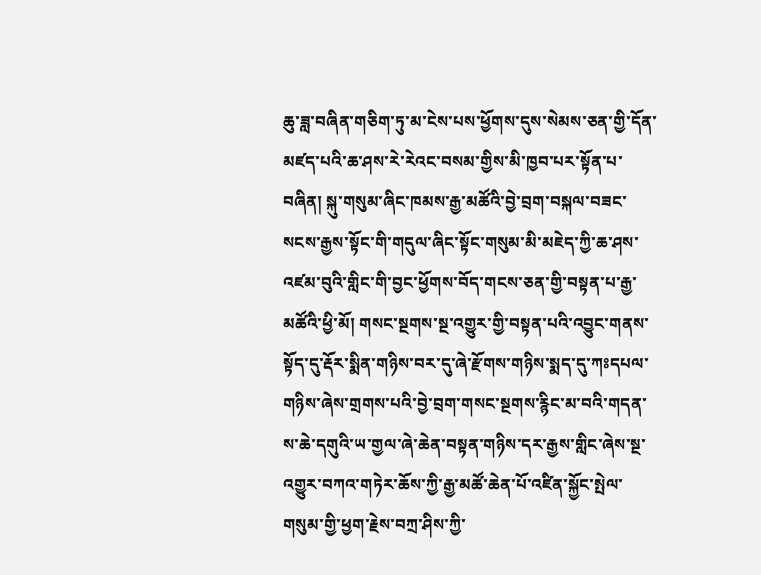ཆུ་ཟླ་བཞིན་གཅིག་ཏུ་མ་ངེས་པས་ཕྱོགས་དུས་སེམས་ཅན་གྱི་དོན་མཛད་པའི་ཆ་ཤས་རེ་རེའང་བསམ་གྱིས་མི་ཁྱབ་པར་སྟོན་པ་བཞིན། སྐུ་གསུམ་ཞིང་ཁམས་རྒྱ་མཚོའི་བྱེ་བྲག་བསྐལ་བཟང་སངས་རྒྱས་སྟོང་གི་གདུལ་ཞིང་སྟོང་གསུམ་མི་མཇེད་ཀྱི་ཆ་ཤས་འཛམ་བུའི་གླིང་གི་བྱང་ཕྱོགས་བོད་གངས་ཅན་གྱི་བསྟན་པ་རྒྱ་མཚོའི་ཕྱི་མོ། གསང་སྔགས་སྔ་འགྱུར་གྱི་བསྟན་པའི་འབྱུང་གནས་སྟོད་དུ་རྡོར་སྨིན་གཉིས་བར་དུ་ཞེ་རྫོགས་གཉིས་སྨད་དུ་ཀཿདཔལ་གཉིས་ཞེས་གྲགས་པའི་བྱེ་བྲག་གསང་སྔགས་རྙིང་མ་བའི་གདན་ས་ཆེ་དགུའི་ཡ་གྱལ་ཞེ་ཆེན་བསྟན་གཉིས་དར་རྒྱས་གླིང་ཞེས་སྔ་འགྱུར་བཀའ་གཏེར་ཆོས་ཀྱི་རྒྱ་མཚོ་ཆེན་པོ་འཛིན་སྐྱོང་སྤེལ་གསུམ་གྱི་ཕྱག་རྗེས་བཀྲ་ཤིས་ཀྱི་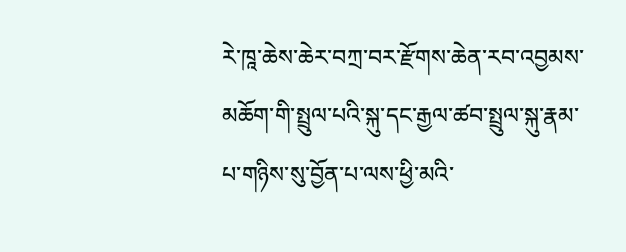རེ་ཁཱ་ཆེས་ཆེར་བཀྲ་བར་རྫོགས་ཆེན་རབ་འབྱམས་མཆོག་གི་སྤྲུལ་པའི་སྐུ་དང་རྒྱལ་ཚབ་སྤྲུལ་སྐུ་རྣམ་པ་གཉིས་སུ་བྱོན་པ་ལས་ཕྱི་མའི་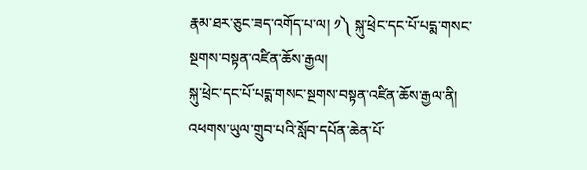རྣམ་ཐར་ཅུང་ཟད་འགོད་པ་ལ། ༡༽ སྐུ་ཕྲེང་དང་པོ་པདྨ་གསང་སྔགས་བསྟན་འཛིན་ཆོས་རྒྱལ།
སྐུ་ཕྲེང་དང་པོ་པདྨ་གསང་སྔགས་བསྟན་འཛིན་ཆོས་རྒྱལ་ནི། འཕགས་ཡུལ་གྲུབ་པའི་སློབ་དཔོན་ཆེན་པོ་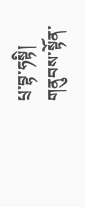པྲ་བྷ་ཧསྟི། གནུབས་སྟོན་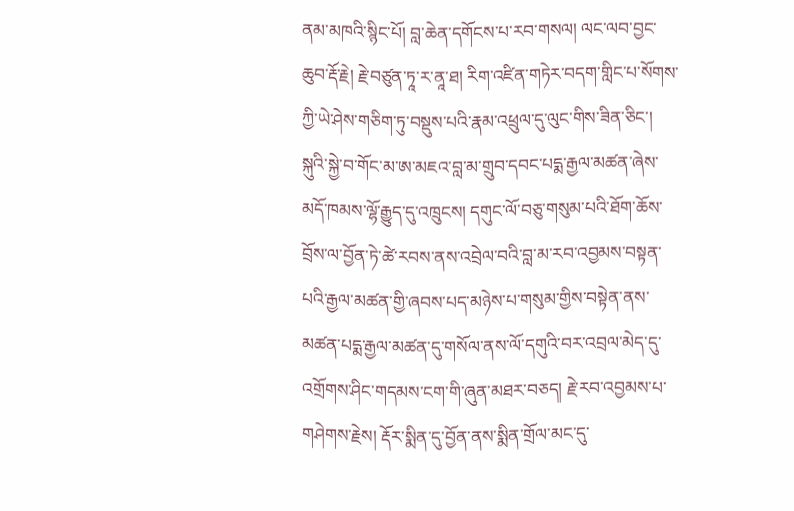ནམ་མཁའི་སྙིང་པོ། བླ་ཆེན་དགོངས་པ་རབ་གསལ། ལང་ལབ་བྱང་ཆུབ་རྡོ་རྗེ། རྗེ་བཙུན་ཏཱ་ར་ནཱ་ཐ། རིག་འཛིན་གཏེར་བདག་གླིང་པ་སོགས་ཀྱི་ཡེ་ཤེས་གཅིག་ཏུ་བསྡུས་པའི་རྣམ་འཕྲུལ་དུ་ལུང་གིས་ཟིན་ཅིང་། སྐུའི་སྐྱེ་བ་གོང་མ་ཨ་མཇའ་བླ་མ་གྲུབ་དབང་པདྨ་རྒྱལ་མཚན་ཞེས་མདོ་ཁམས་ལྷོ་རྒྱུད་དུ་འཁྲུངས། དགུང་ལོ་བཅུ་གསུམ་པའི་ཐོག་ཆོས་བྲོས་ལ་བྱོན་ཏེ་ཚེ་རབས་ནས་འབྲེལ་བའི་བླ་མ་རབ་འབྱམས་བསྟན་པའི་རྒྱལ་མཚན་གྱི་ཞབས་པད་མཉེས་པ་གསུམ་གྱིས་བསྟེན་ནས་མཚན་པདྨ་རྒྱལ་མཚན་དུ་གསོལ་ནས་ལོ་དགུའི་བར་འབྲལ་མེད་དུ་འགྲོགས་ཤིང་གདམས་ངག་གི་ཞུན་མཐར་བཅད། རྗེ་རབ་འབྱམས་པ་གཤེགས་རྗེས། རྡོར་སྨིན་དུ་བྱོན་ནས་སྨིན་གྲོལ་མང་དུ་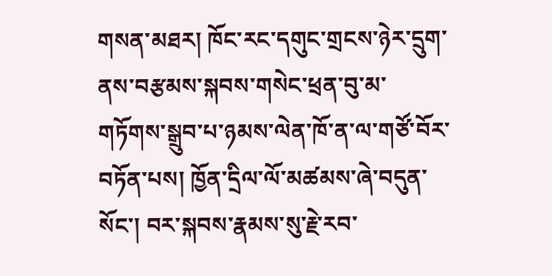གསན་མཐར། ཁོང་རང་དགུང་གྲངས་ཉེར་དྲུག་ནས་བརྩམས་སྐབས་གསེང་ཕྲན་བུ་མ་གཏོགས་སྒྲུབ་པ་ཉམས་ལེན་ཁོ་ན་ལ་གཙོ་བོར་བཏོན་པས། ཁྱོན་དྲིལ་ལོ་མཚམས་ཞེ་བདུན་སོང་། བར་སྐབས་རྣམས་སུ་རྗེ་རབ་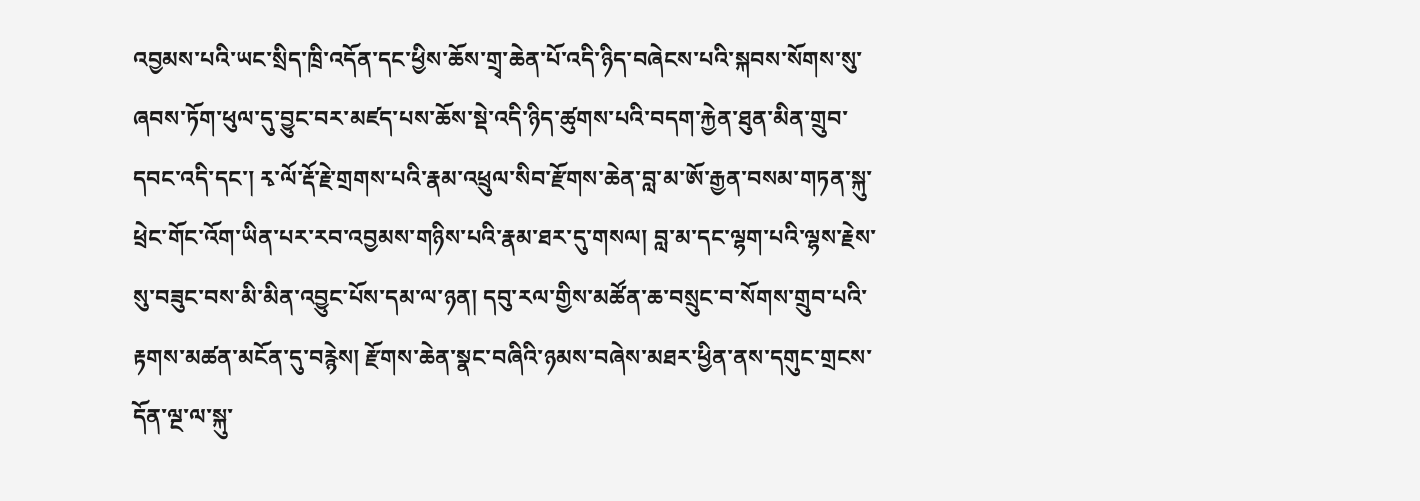འབྱམས་པའི་ཡང་སྲིད་ཁྲི་འདོན་དང་ཕྱིས་ཆོས་གྲྭ་ཆེན་པོ་འདི་ཉིད་བཞེངས་པའི་སྐབས་སོགས་སུ་ཞབས་ཏོག་ཕུལ་དུ་བྱུང་བར་མཛད་པས་ཆོས་སྡེ་འདི་ཉིད་ཚུགས་པའི་བདག་རྐྱེན་ཐུན་མིན་གྲུབ་དབང་འདི་དང་། རྭ་ལོ་རྡོ་རྗེ་གྲགས་པའི་རྣམ་འཕྲུལ་སིབ་རྫོགས་ཆེན་བླ་མ་ཨོ་རྒྱན་བསམ་གཏན་སྐུ་ཕྲེང་གོང་འོག་ཡིན་པར་རབ་འབྱམས་གཉིས་པའི་རྣམ་ཐར་དུ་གསལ། བླ་མ་དང་ལྷག་པའི་ལྷས་རྗེས་སུ་བཟུང་བས་མི་མིན་འབྱུང་པོས་དམ་ལ་ཉན། དབུ་རལ་གྱིས་མཚོན་ཆ་བསྲུང་བ་སོགས་གྲུབ་པའི་རྟགས་མཚན་མངོན་དུ་བརྙེས། རྫོགས་ཆེན་སྣང་བཞིའི་ཉམས་བཞེས་མཐར་ཕྱིན་ནས་དགུང་གྲངས་དོན་ལྔ་ལ་སྐུ་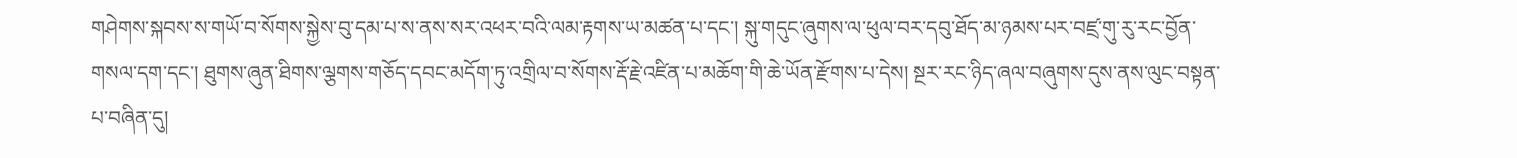གཤེགས་སྐབས་ས་གཡོ་བ་སོགས་སྐྱེས་བུ་དམ་པ་ས་ནས་སར་འཕར་བའི་ལམ་རྟགས་ཡ་མཚན་པ་དང་། སྐུ་གདུང་ཞུགས་ལ་ཕུལ་བར་དབུ་ཐོད་མ་ཉམས་པར་བཛྲ་གུ་རུ་རང་བྱོན་གསལ་དག་དང་། ཐུགས་ཞུན་ཐིགས་ལྕགས་གཅོད་དབང་མདོག་ཏུ་འགྲིལ་བ་སོགས་རྡོ་རྗེ་འཛིན་པ་མཆོག་གི་ཆེ་ཡོན་རྫོགས་པ་དེས། སྔར་རང་ཉིད་ཞལ་བཞུགས་དུས་ནས་ལུང་བསྟན་པ་བཞིན་དུ།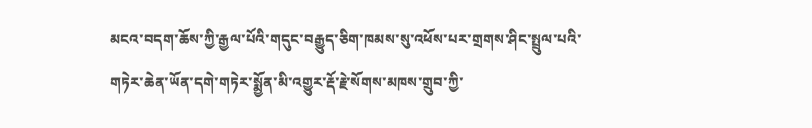མངའ་བདག་ཆོས་ཀྱི་རྒྱལ་པོའི་གདུང་བརྒྱུད་ཅིག་ཁམས་སུ་འཕོས་པར་གྲགས་ཤིང་སྤྲུལ་པའི་གཏེར་ཆེན་ཡོན་དགེ་གཏེར་སྨྱོན་མི་འགྱུར་རྡོ་རྗེ་སོགས་མཁས་གྲུབ་ཀྱི་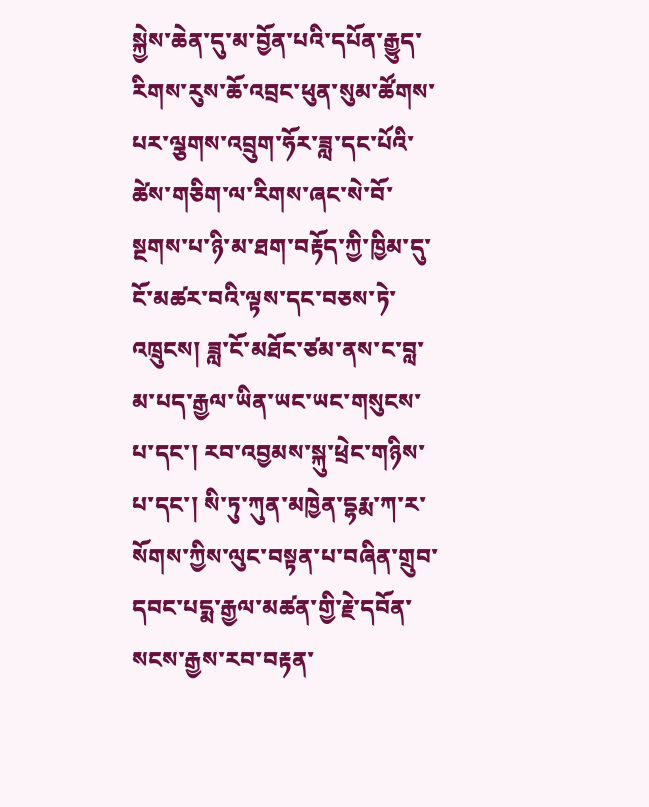སྐྱེས་ཆེན་དུ་མ་བྱོན་པའི་དཔོན་རྒྱུད་རིགས་རུས་ཆོ་འབྲང་ཕུན་སུམ་ཚོགས་པར་ལྕགས་འབྲུག་ཧོར་ཟླ་དང་པོའི་ཚེས་གཅིག་ལ་རིགས་ཞང་སེ་བོ་སྔགས་པ་ཉི་མ་ཐག་བརྟོད་ཀྱི་ཁྱིམ་དུ་ངོ་མཚར་བའི་ལྟས་དང་བཅས་ཏེ་འཁྲུངས། ཟླ་ངོ་མཐོང་ཙམ་ནས་ང་བླ་མ་པད་རྒྱལ་ཡིན་ཡང་ཡང་གསུངས་པ་དང་། རབ་འབྱམས་སྐུ་ཕྲེང་གཉིས་པ་དང་། སི་ཏུ་ཀུན་མཁྱེན་དྷརྨ་ཀ་ར་སོགས་ཀྱིས་ལུང་བསྟན་པ་བཞིན་གྲུབ་དབང་པདྨ་རྒྱལ་མཚན་གྱི་རྗེ་དབོན་སངས་རྒྱས་རབ་བརྟན་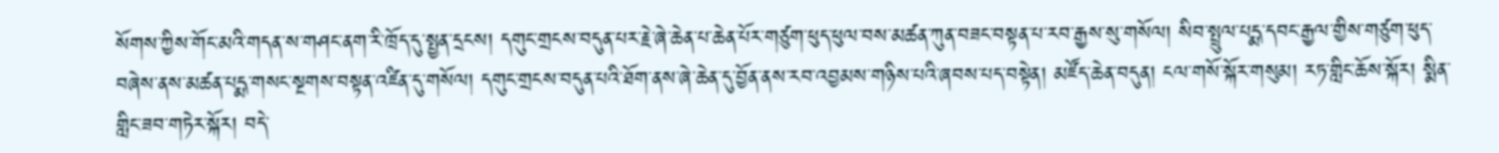སོགས་ཀྱིས་གོང་མའི་གདན་ས་གཤང་ནག་རི་ཁྲོད་དུ་སྤྱན་དྲངས། དགུང་གྲངས་བདུན་པར་རྗེ་ཞེ་ཆེན་པ་ཆེན་པོར་གཙུག་ཕུད་ཕུལ་བས་མཚན་ཀུན་བཟང་བསྟན་པ་རབ་རྒྱས་སུ་གསོལ། སིབ་སྤྲུལ་པདྨ་དབང་རྒྱལ་གྱིས་གཙུག་ཕུད་བཞེས་ནས་མཚན་པདྨ་གསང་སྔགས་བསྟན་འཛིན་དུ་གསོལ། དགུང་གྲངས་བདུན་པའི་ཐོག་ནས་ཞེ་ཆེན་དུ་བྱོན་ནས་རབ་འབྱམས་གཉིས་པའི་ཞབས་པད་བསྟེན། མཛོད་ཆེན་བདུན། ངལ་གསོ་སྐོར་གསུམ། རཏ་གླིང་ཆོས་སྐོར། སྨིན་གླིང་ཟབ་གཏེར་སྐོར། བདེ་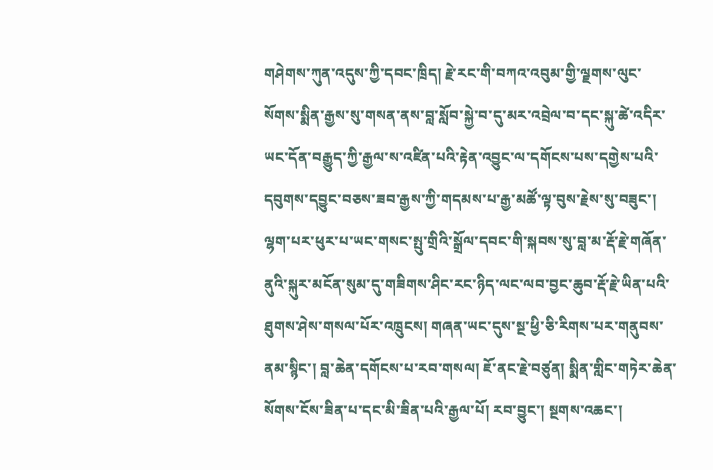གཤེགས་ཀུན་འདུས་ཀྱི་དབང་ཁྲིད། རྗེ་རང་གི་བཀའ་འབུམ་གྱི་ལྗགས་ལུང་སོགས་སྨིན་རྒྱས་སུ་གསན་ནས་བླ་སློབ་སྐྱེ་བ་དུ་མར་འབྲེལ་བ་དང་སྐུ་ཚེ་འདིར་ཡང་དོན་བརྒྱུད་ཀྱི་རྒྱལ་ས་འཛིན་པའི་རྟེན་འབྱུང་ལ་དགོངས་པས་དགྱེས་པའི་དབུགས་དབྱུང་བཅས་ཟབ་རྒྱས་ཀྱི་གདམས་པ་རྒྱ་མཚོ་ལྟ་བུས་རྗེས་སུ་བཟུང་། ལྷག་པར་ཕུར་པ་ཡང་གསང་སྤུ་གྲིའི་སྒྲོལ་དབང་གི་སྐབས་སུ་བླ་མ་རྡོ་རྗེ་གཞོན་ནུའི་སྐུར་མངོན་སུམ་དུ་གཟིགས་ཤིང་རང་ཉིད་ལང་ལབ་བྱང་ཆུབ་རྡོ་རྗེ་ཡིན་པའི་ཐུགས་ཤེས་གསལ་པོར་འཁྲུངས། གཞན་ཡང་དུས་སྔ་ཕྱི་ཅི་རིགས་པར་གནུབས་ནམ་སྙིང་། བླ་ཆེན་དགོངས་པ་རབ་གསལ། ཇོ་ནང་རྗེ་བཙུན། སྨིན་གླིང་གཏེར་ཆེན་སོགས་ངོས་ཟིན་པ་དང་མི་ཟིན་པའི་རྒྱལ་པོ། རབ་བྱུང་། སྔགས་འཆང་།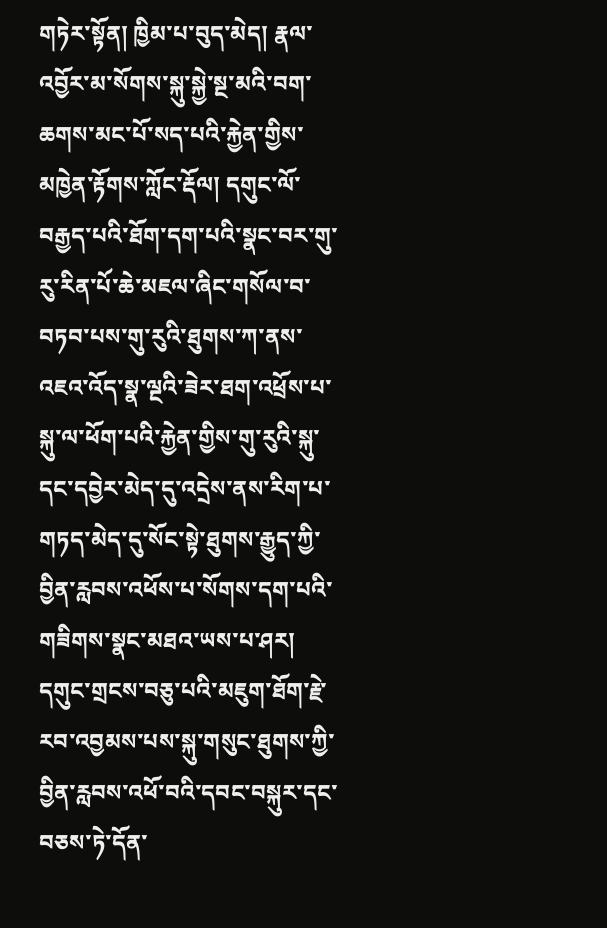གཏེར་སྟོན། ཁྱིམ་པ་བུད་མེད། རྣལ་འབྱོར་མ་སོགས་སྐུ་སྐྱེ་སྔ་མའི་བག་ཆགས་མང་པོ་སད་པའི་རྐྱེན་གྱིས་མཁྱེན་རྟོགས་ཀློང་རྡོལ། དགུང་ལོ་བརྒྱད་པའི་ཐོག་དག་པའི་སྣང་བར་གུ་རུ་རིན་པོ་ཆེ་མཇལ་ཞིང་གསོལ་བ་བཏབ་པས་གུ་རུའི་ཐུགས་ཀ་ནས་འཇའ་འོད་སྣ་ལྔའི་ཟེར་ཐག་འཕྲོས་པ་སྐུ་ལ་ཕོག་པའི་རྐྱེན་གྱིས་གུ་རུའི་སྐུ་དང་དབྱེར་མེད་དུ་འདྲེས་ནས་རིག་པ་གཏད་མེད་དུ་སོང་སྟེ་ཐུགས་རྒྱུད་ཀྱི་བྱིན་རླབས་འཕོས་པ་སོགས་དག་པའི་གཟིགས་སྣང་མཐའ་ཡས་པ་ཤར། དགུང་གྲངས་བཅུ་པའི་མཇུག་ཐོག་རྗེ་རབ་འབྱམས་པས་སྐུ་གསུང་ཐུགས་ཀྱི་བྱིན་རླབས་འཕོ་བའི་དབང་བསྐུར་དང་བཅས་ཏེ་དོན་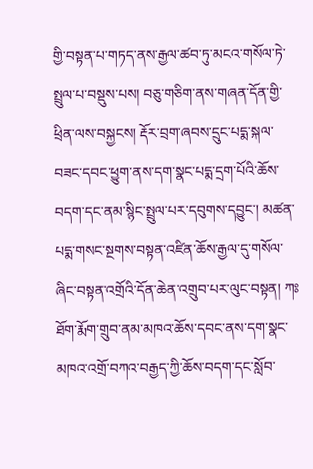གྱི་བསྟན་པ་གཏད་ནས་རྒྱལ་ཚབ་ཏུ་མངའ་གསོལ་ཏེ་སྤྲུལ་པ་བསྡུས་པས། བཅུ་གཅིག་ནས་གཞན་དོན་གྱི་ཕྲིན་ལས་བསྐྱངས། རྡོར་བྲག་ཞབས་དྲུང་པདྨ་སྐལ་བཟང་དབང་ཕྱུག་ནས་དག་སྣང་པདྨ་དྲག་པོའི་ཆོས་བདག་དང་ནམ་སྙིང་སྤྲུལ་པར་དབུགས་དབྱུང་། མཚན་པདྨ་གསང་སྔགས་བསྟན་འཛིན་ཆོས་རྒྱལ་དུ་གསོལ་ཞིང་བསྟན་འགྲོའི་དོན་ཆེན་འགྲུབ་པར་ལུང་བསྟན། ཀཿཐོག་རྨོག་གྲུབ་ནམ་མཁའ་ཆོས་དབང་ནས་དག་སྣང་མཁའ་འགྲོ་བཀའ་བརྒྱད་ཀྱི་ཆོས་བདག་དང་སློབ་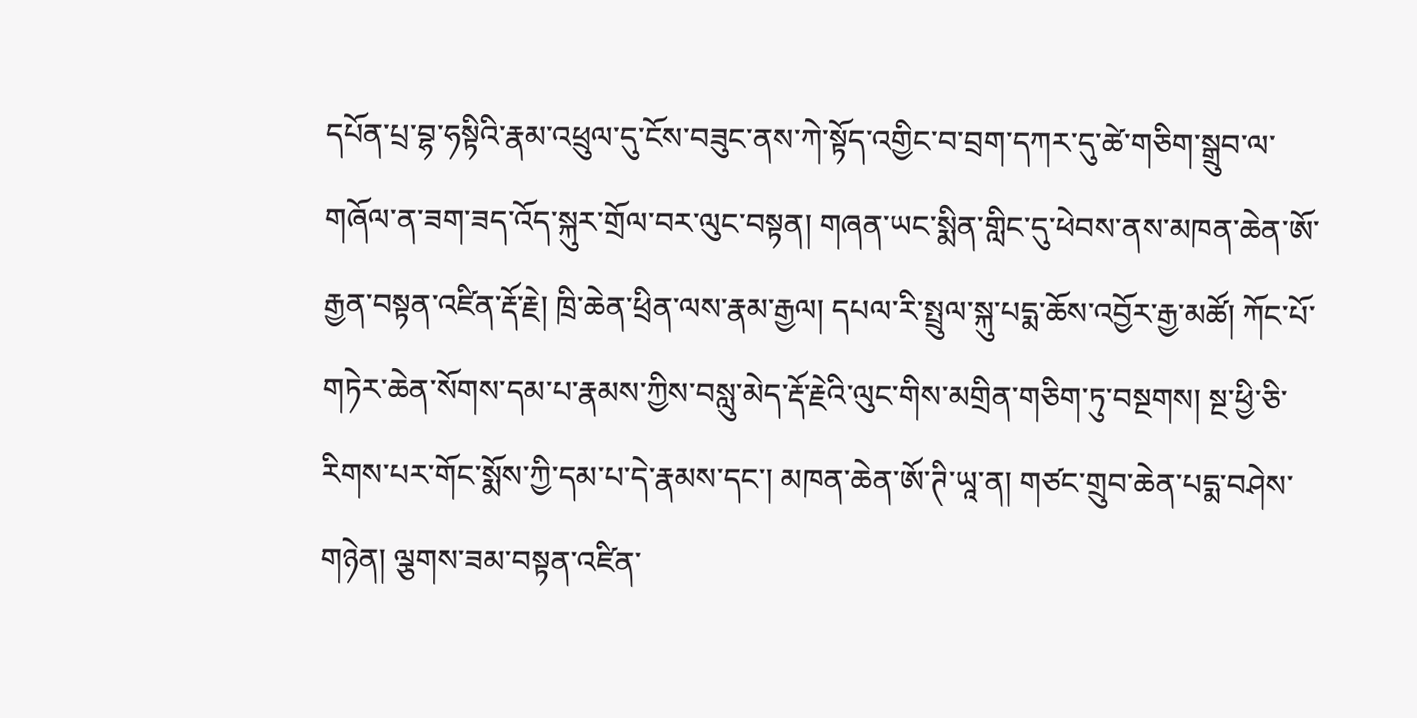དཔོན་པྲ་བྷ་ཧསྟིའི་རྣམ་འཕྲུལ་དུ་ངོས་བཟུང་ནས་ཀེ་སྟོད་འགྱིང་བ་བྲག་དཀར་དུ་ཚེ་གཅིག་སྒྲུབ་ལ་གཞོལ་ན་ཟག་ཟད་འོད་སྐུར་གྲོལ་བར་ལུང་བསྟན། གཞན་ཡང་སྨིན་གླིང་དུ་ཕེབས་ནས་མཁན་ཆེན་ཨོ་རྒྱན་བསྟན་འཛིན་རྡོ་རྗེ། ཁྲི་ཆེན་ཕྲིན་ལས་རྣམ་རྒྱལ། དཔལ་རི་སྤྲུལ་སྐུ་པདྨ་ཆོས་འབྱོར་རྒྱ་མཚོ། ཀོང་པོ་གཏེར་ཆེན་སོགས་དམ་པ་རྣམས་ཀྱིས་བསླུ་མེད་རྡོ་རྗེའི་ལུང་གིས་མགྲིན་གཅིག་ཏུ་བསྔགས། སྔ་ཕྱི་ཅི་རིགས་པར་གོང་སྨོས་ཀྱི་དམ་པ་དེ་རྣམས་དང་། མཁན་ཆེན་ཨོ་ཊི་ཡཱ་ན། གཙང་གྲུབ་ཆེན་པདྨ་བཤེས་གཉེན། ལྕགས་ཟམ་བསྟན་འཛིན་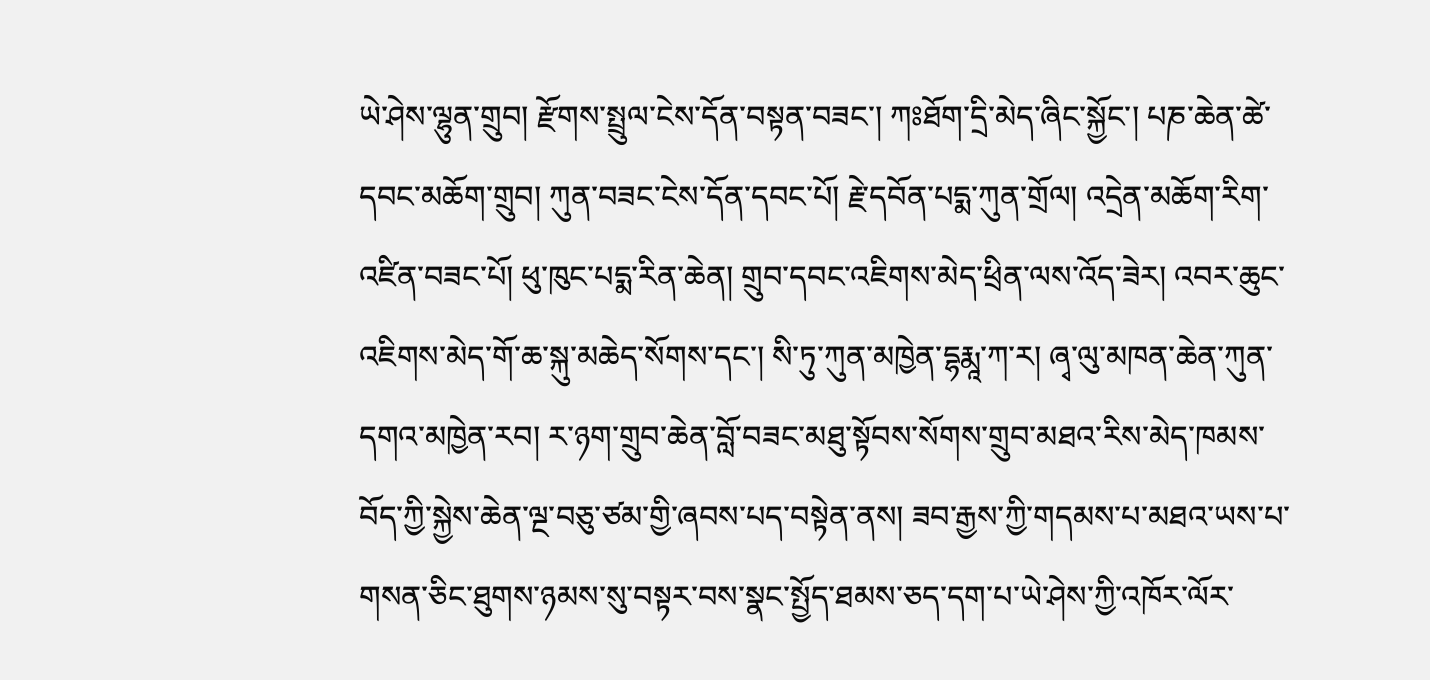ཡེ་ཤེས་ལྷུན་གྲུབ། རྫོགས་སྤྲུལ་ངེས་དོན་བསྟན་བཟང་། ཀཿཐོག་དྲི་མེད་ཞིང་སྐྱོང་། པཎ་ཆེན་ཚེ་དབང་མཆོག་གྲུབ། ཀུན་བཟང་ངེས་དོན་དབང་པོ། རྗེ་དབོན་པདྨ་ཀུན་གྲོལ། འདྲེན་མཆོག་རིག་འཛིན་བཟང་པོ། ཕུ་ཁུང་པདྨ་རིན་ཆེན། གྲུབ་དབང་འཇིགས་མེད་ཕྲིན་ལས་འོད་ཟེར། འབར་ཆུང་འཇིགས་མེད་གོ་ཆ་སྐུ་མཆེད་སོགས་དང་། སི་ཏུ་ཀུན་མཁྱེན་དྷརྨཱ་ཀ་ར། ཞྭ་ལུ་མཁན་ཆེན་ཀུན་དགའ་མཁྱེན་རབ། ར་ཉག་གྲུབ་ཆེན་བློ་བཟང་མཐུ་སྟོབས་སོགས་གྲུབ་མཐའ་རིས་མེད་ཁམས་བོད་ཀྱི་སྐྱེས་ཆེན་ལྔ་བཅུ་ཙམ་གྱི་ཞབས་པད་བསྟེན་ནས། ཟབ་རྒྱས་ཀྱི་གདམས་པ་མཐའ་ཡས་པ་གསན་ཅིང་ཐུགས་ཉམས་སུ་བསྟར་བས་སྣང་སྤྱོད་ཐམས་ཅད་དག་པ་ཡེ་ཤེས་ཀྱི་འཁོར་ལོར་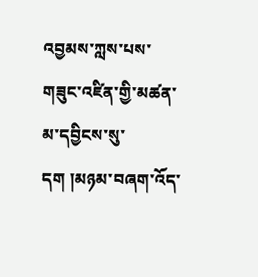འབྱམས་ཀླས་པས་གཟུང་འཛིན་གྱི་མཚན་མ་དབྱིངས་སུ་དག །མཉམ་བཞག་འོད་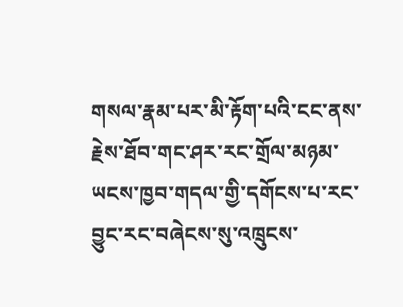གསལ་རྣམ་པར་མི་རྟོག་པའི་ངང་ནས་རྗེས་ཐོབ་གང་ཤར་རང་གྲོལ་མཉམ་ཡངས་ཁྱབ་གདལ་གྱི་དགོངས་པ་རང་བྱུང་རང་བཞེངས་སུ་འཁྲུངས་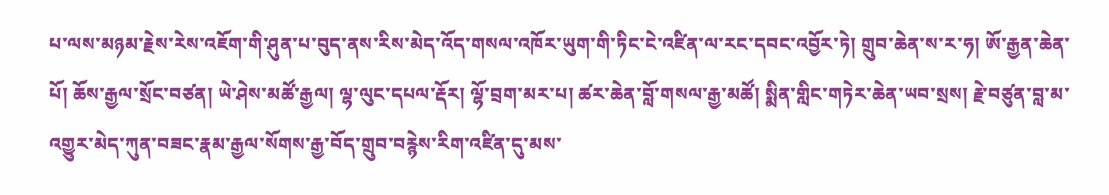པ་ལས་མཉམ་རྗེས་རེས་འཇོག་གི་ཤུན་པ་བུད་ནས་རིས་མེད་འོད་གསལ་འཁོར་ཡུག་གི་ཏིང་ངེ་འཛིན་ལ་རང་དབང་འབྱོར་ཏེ། གྲུབ་ཆེན་ས་ར་ཧ། ཨོ་རྒྱན་ཆེན་པོ། ཆོས་རྒྱལ་སྲོང་བཙན། ཡེ་ཤེས་མཚོ་རྒྱལ། ལྷ་ལུང་དཔལ་རྡོར། ལྷོ་བྲག་མར་པ། ཚར་ཆེན་བློ་གསལ་རྒྱ་མཚོ། སྨིན་གླིང་གཏེར་ཆེན་ཡབ་སྲས། རྗེ་བཙུན་བླ་མ་འགྱུར་མེད་ཀུན་བཟང་རྣམ་རྒྱལ་སོགས་རྒྱ་བོད་གྲུབ་བརྙེས་རིག་འཛིན་དུ་མས་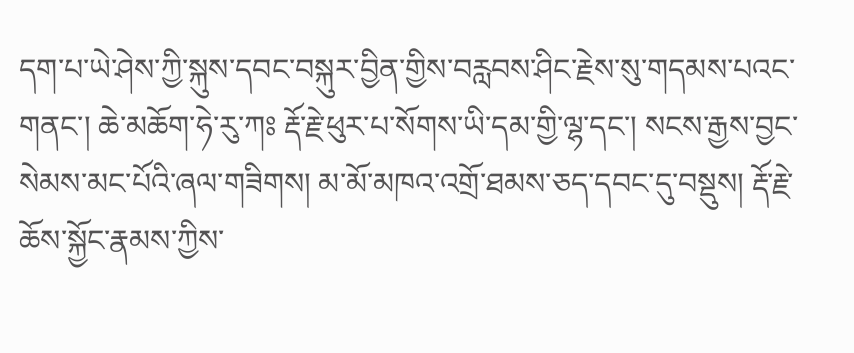དག་པ་ཡེ་ཤེས་ཀྱི་སྐུས་དབང་བསྐུར་བྱིན་གྱིས་བརླབས་ཤིང་རྗེས་སུ་གདམས་པའང་གནང་། ཆེ་མཆོག་ཧེ་རུ་ཀཿ རྡོ་རྗེ་ཕུར་པ་སོགས་ཡི་དམ་གྱི་ལྷ་དང་། སངས་རྒྱས་བྱང་སེམས་མང་པོའི་ཞལ་གཟིགས། མ་མོ་མཁའ་འགྲོ་ཐམས་ཅད་དབང་དུ་བསྡུས། རྡོ་རྗེ་ཆོས་སྐྱོང་རྣམས་ཀྱིས་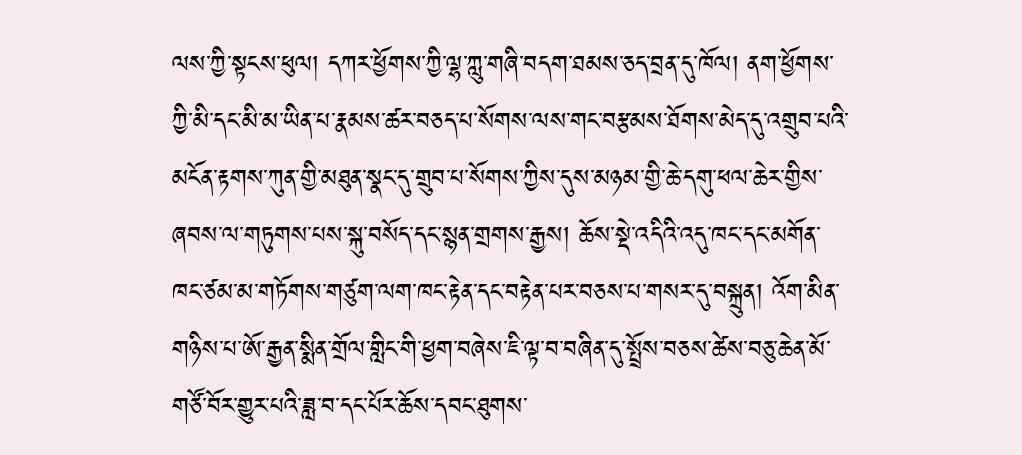ལས་ཀྱི་སྟངས་ཕུལ། དཀར་ཕྱོགས་ཀྱི་ལྷ་ཀླུ་གཞི་བདག་ཐམས་ཅད་བྲན་དུ་ཁོལ། ནག་ཕྱོགས་ཀྱི་མི་དང་མི་མ་ཡིན་པ་རྣམས་ཚར་བཅད་པ་སོགས་ལས་གང་བརྩམས་ཐོགས་མེད་དུ་འགྲུབ་པའི་མངོན་རྟགས་ཀུན་གྱི་མཐུན་སྣང་དུ་གྲུབ་པ་སོགས་ཀྱིས་དུས་མཉམ་གྱི་ཆེ་དགུ་ཕལ་ཆེར་གྱིས་ཞབས་ལ་གཏུགས་པས་སྐུ་བསོད་དང་སྙན་གྲགས་རྒྱས། ཆོས་སྡེ་འདིའི་འདུ་ཁང་དང་མགོན་ཁང་ཙམ་མ་གཏོགས་གཙུག་ལག་ཁང་རྟེན་དང་བརྟེན་པར་བཅས་པ་གསར་དུ་བསྐྲུན། འོག་མིན་གཉིས་པ་ཨོ་རྒྱན་སྨིན་གྲོལ་གླིང་གི་ཕྱག་བཞེས་ཇི་ལྟ་བ་བཞིན་དུ་སྤྲོས་བཅས་ཚེས་བཅུ་ཆེན་མོ་གཙོ་བོར་གྱུར་པའི་ཟླ་བ་དང་པོར་ཆོས་དབང་ཐུགས་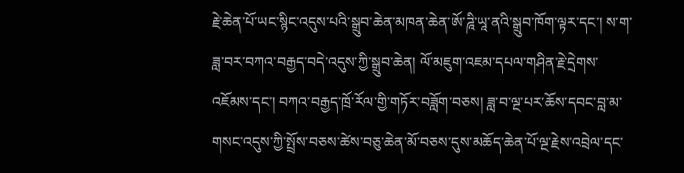རྗེ་ཆེན་པོ་ཡང་སྙིང་འདུས་པའི་སྒྲུབ་ཆེན་མཁན་ཆེན་ཨོ་ཌཱི་ཡཱ་ནའི་སྒྲུབ་ཁོག་ལྟར་དང་། ས་ག་ཟླ་བར་བཀའ་བརྒྱད་བདེ་འདུས་ཀྱི་སྒྲུབ་ཆེན། ལོ་མཇུག་འཇམ་དཔལ་གཤིན་རྗེ་དྲེགས་འཇོམས་དང་། བཀའ་བརྒྱད་ཁྲོ་རོལ་གྱི་གཏོར་བཟློག་བཅས། ཟླ་བ་ལྔ་པར་ཆོས་དབང་བླ་མ་གསང་འདུས་ཀྱི་སྤྲོས་བཅས་ཚེས་བཅུ་ཆེན་མོ་བཅས་དུས་མཆོད་ཆེན་པོ་ལྔ་རྗེས་འབྲེལ་དང་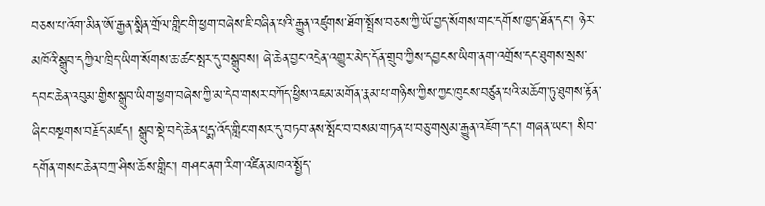བཅས་པ་འོག་མིན་ཨོ་རྒྱན་སྨིན་གྲོལ་གླིང་གི་ཕྱག་བཞེས་ཇི་བཞིན་པའི་རྒྱུན་འཛུགས་ཐོག་སྤྲོས་བཅས་ཀྱི་ཡོ་བྱད་སོགས་གང་དགོས་ཁྱད་ཐོན་དང་། ཉེར་མཁོའི་སྒྲུབ་དཀྱིལ་ཁྲིད་ཡིག་སོགས་ཆ་ཚང་སྤར་དུ་བསྒྲུབས། ཞེ་ཆེན་བྱང་འདྲེན་འགྱུར་མེད་དོན་གྲུབ་ཀྱིས་དབྱངས་ཡིག་ནག་འགྲོས་དང་ཐུགས་སྲས་དབང་ཆེན་འབུམ་གྱིས་སྒྲུབ་ཡིག་ཕྱག་བཞེས་ཀྱི་མ་དེབ་གསར་བཀོད་ཕྱིས་འཇམ་མགོན་རྣམ་པ་གཉིས་ཀྱིས་ཀྱང་ཁུངས་བཙུན་པའི་མཆོག་ཏུ་ཐུགས་རྟོན་ཞིང་བསྔགས་བརྗོད་མཛད། སྒྲུབ་སྡེ་བདེ་ཆེན་པདྨ་འོད་གླིང་གསར་དུ་བཏབ་ནས་སྤོང་བ་བསམ་གཏན་པ་བཅུ་གསུམ་རྒྱུན་འཇོག་དང་། གཞན་ཡང་། སིབ་དགོན་གསང་ཆེན་བཀྲ་ཤིས་ཆོས་གླིང་། གཤང་ནག་རིག་འཛིན་མཁའ་སྤྱོད་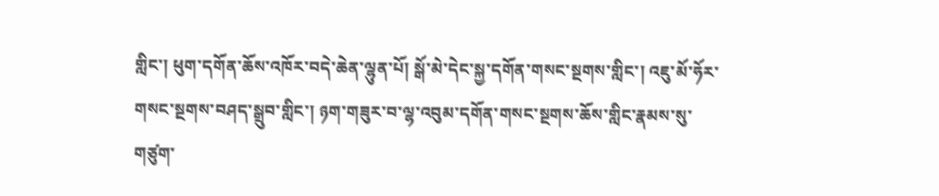གླིང་། ཕུག་དགོན་ཆོས་འཁོར་བདེ་ཆེན་ལྷུན་པོ། སྒོ་མེ་དེང་སྐྱ་དགོན་གསང་སྔགས་གླིང་། འཇུ་མོ་ཧོར་གསང་སྔགས་བཤད་སྒྲུབ་གླིང་། ཉག་གཟུར་བ་ལྷ་འབུམ་དགོན་གསང་སྔགས་ཆོས་གླིང་རྣམས་སུ་གཙུག་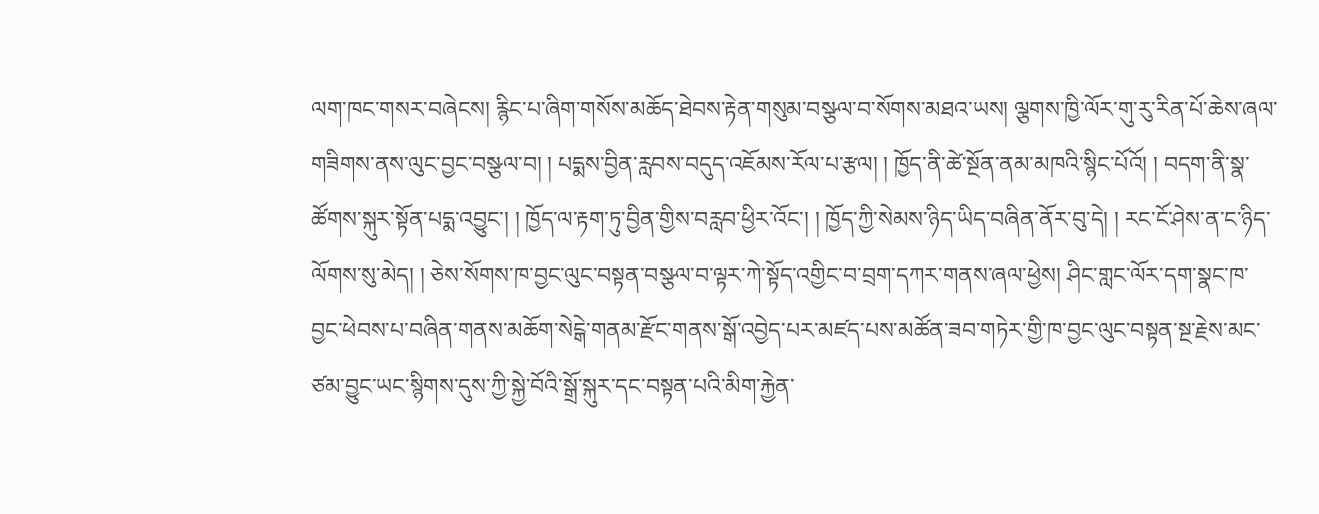ལག་ཁང་གསར་བཞེངས། རྙིང་པ་ཞིག་གསོས་མཆོད་ཐེབས་རྟེན་གསུམ་བསྩལ་བ་སོགས་མཐའ་ཡས། ལྕགས་ཁྱི་ལོར་གུ་རུ་རིན་པོ་ཆེས་ཞལ་གཟིགས་ནས་ལུང་བྱང་བསྩལ་བ། ། པདྨས་བྱིན་རླབས་བདུད་འཇོམས་རོལ་པ་རྩལ། ། ཁྱོད་ནི་ཚེ་སྔོན་ནམ་མཁའི་སྙིང་པོའོ། ། བདག་ནི་སྣ་ཚོགས་སྐུར་སྟོན་པདྨ་འབྱུང་། ། ཁྱོད་ལ་རྟག་ཏུ་བྱིན་གྱིས་བརླབ་ཕྱིར་འོང་། ། ཁྱོད་ཀྱི་སེམས་ཉིད་ཡིད་བཞིན་ནོར་བུ་དེ། ། རང་ངོ་ཤེས་ན་ང་ཉིད་ལོགས་སུ་མེད། ། ཅེས་སོགས་ཁ་བྱང་ལུང་བསྟན་བསྩལ་བ་ལྟར་ཀེ་སྟོད་འགྱིང་བ་བྲག་དཀར་གནས་ཞལ་ཕྱེས། ཤིང་གླང་ལོར་དག་སྣང་ཁ་བྱང་ཕེབས་པ་བཞིན་གནས་མཆོག་སེངྒེ་གནམ་རྫོང་གནས་སྒོ་འབྱེད་པར་མཛད་པས་མཚོན་ཟབ་གཏེར་གྱི་ཁ་བྱང་ལུང་བསྟན་སྔ་རྗེས་མང་ཙམ་བྱུང་ཡང་སྙིགས་དུས་ཀྱི་སྐྱེ་བོའི་སྒྲོ་སྐུར་དང་བསྟན་པའི་མིག་རྐྱེན་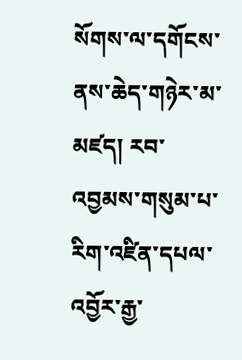སོགས་ལ་དགོངས་ནས་ཆེད་གཉེར་མ་མཛད། རབ་འབྱམས་གསུམ་པ་རིག་འཛིན་དཔལ་འབྱོར་རྒྱ་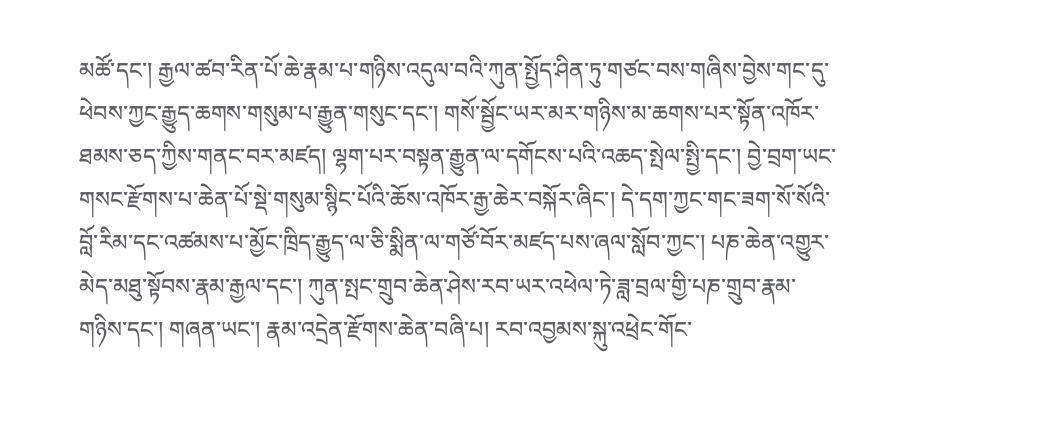མཚོ་དང་། རྒྱལ་ཚབ་རིན་པོ་ཆེ་རྣམ་པ་གཉིས་འདུལ་བའི་ཀུན་སྤྱོད་ཤིན་ཏུ་གཙང་བས་གཞིས་བྱེས་གང་དུ་ཕེབས་ཀྱང་རྒྱུད་ཆགས་གསུམ་པ་རྒྱུན་གསུང་དང་། གསོ་སྦྱོང་ཡར་མར་གཉིས་མ་ཆགས་པར་སྟོན་འཁོར་ཐམས་ཅད་ཀྱིས་གནང་བར་མཛད། ལྷག་པར་བསྟན་རྒྱུན་ལ་དགོངས་པའི་འཆད་སྤེལ་སྤྱི་དང་། བྱེ་བྲག་ཡང་གསང་རྫོགས་པ་ཆེན་པོ་སྡེ་གསུམ་སྙིང་པོའི་ཆོས་འཁོར་རྒྱ་ཆེར་བསྐོར་ཞིང་། དེ་དག་ཀྱང་གང་ཟག་སོ་སོའི་བློ་རིམ་དང་འཚམས་པ་མྱོང་ཁྲིད་རྒྱུད་ལ་ཅི་སྨིན་ལ་གཙོ་བོར་མཛད་པས་ཞལ་སློབ་ཀྱང་། པཎ་ཆེན་འགྱུར་མེད་མཐུ་སྟོབས་རྣམ་རྒྱལ་དང་། ཀུན་སྤང་གྲུབ་ཆེན་ཤེས་རབ་ཡར་འཕེལ་ཏེ་ཟླ་བྲལ་གྱི་པཎ་གྲུབ་རྣམ་གཉིས་དང་། གཞན་ཡང་། རྣམ་འདྲེན་རྫོགས་ཆེན་བཞི་པ། རབ་འབྱམས་སྐུ་འཕྲེང་གོང་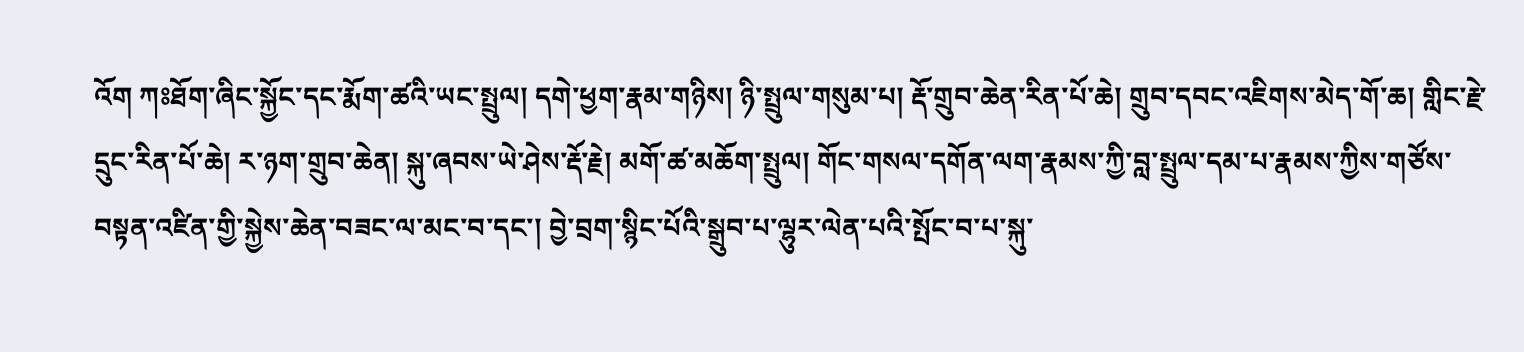འོག ཀཿཐོག་ཞིང་སྐྱོང་དང་རྨོག་ཚའི་ཡང་སྤྲུལ། དགེ་ཕྱག་རྣམ་གཉིས། ཉི་སྤྲུལ་གསུམ་པ། རྡོ་གྲུབ་ཆེན་རིན་པོ་ཆེ། གྲུབ་དབང་འཇིགས་མེད་གོ་ཆ། གླིང་རྗེ་དྲུང་རིན་པོ་ཆེ། ར་ཉག་གྲུབ་ཆེན། སྐུ་ཞབས་ཡེ་ཤེས་རྡོ་རྗེ། མགོ་ཚ་མཆོག་སྤྲུལ། གོང་གསལ་དགོན་ལག་རྣམས་ཀྱི་བླ་སྤྲུལ་དམ་པ་རྣམས་ཀྱིས་གཙོས་བསྟན་འཛིན་གྱི་སྐྱེས་ཆེན་བཟང་ལ་མང་བ་དང་། བྱེ་བྲག་སྙིང་པོའི་སྒྲུབ་པ་ལྷུར་ལེན་པའི་སྤོང་བ་པ་སྐུ་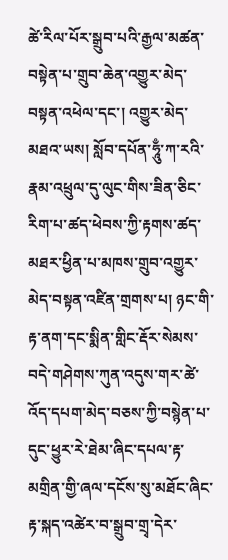ཚེ་རིལ་པོར་སྒྲུབ་པའི་རྒྱལ་མཚན་བསྟེན་པ་གྲུབ་ཆེན་འགྱུར་མེད་བསྟན་འཕེལ་དང་། འགྱུར་མེད་མཐའ་ཡས། སློབ་དཔོན་ཧཱུྃ་ཀ་རའི་རྣམ་འཕྲུལ་དུ་ལུང་གིས་ཟིན་ཅིང་རིག་པ་ཚད་ཕེབས་ཀྱི་རྟགས་ཚད་མཐར་ཕྱིན་པ་མཁས་གྲུབ་འགྱུར་མེད་བསྟན་འཛིན་གྲགས་པ། ཉང་གི་རྟ་ནག་དང་སྨིན་གླིང་རྡོར་སེམས་བདེ་གཤེགས་ཀུན་འདུས་གར་ཚེ་འོད་དཔག་མེད་བཅས་ཀྱི་བསྙེན་པ་དུང་ཕྱུར་རེ་ཐེམ་ཞིང་དཔལ་རྟ་མགྲིན་གྱི་ཞལ་དངོས་སུ་མཐོང་ཞིང་རྟ་སྐད་འཚེར་བ་སྒྲུབ་གྲྭ་དེར་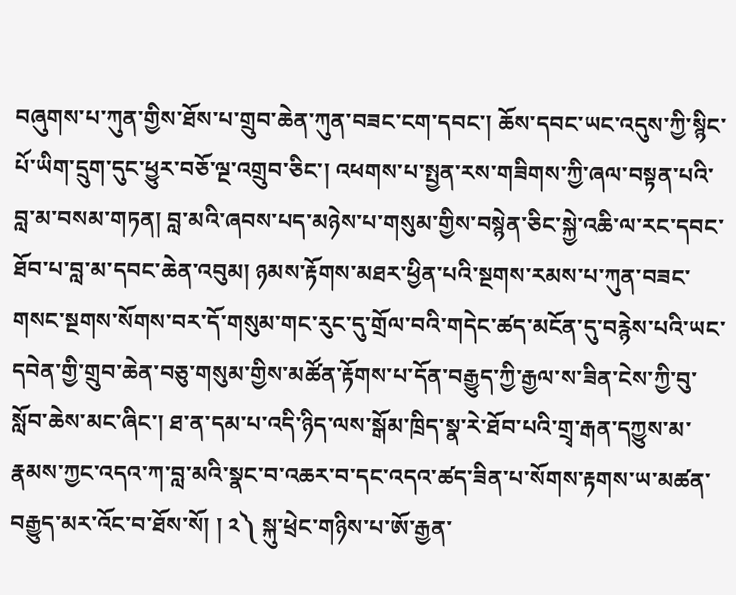བཞུགས་པ་ཀུན་གྱིས་ཐོས་པ་གྲུབ་ཆེན་ཀུན་བཟང་ངག་དབང་། ཆོས་དབང་ཡང་འདུས་ཀྱི་སྙིང་པོ་ཡིག་དྲུག་དུང་ཕྱུར་བཅོ་ལྔ་འགྲུབ་ཅིང་། འཕགས་པ་སྤྱན་རས་གཟིགས་ཀྱི་ཞལ་བསྟན་པའི་བླ་མ་བསམ་གཏན། བླ་མའི་ཞབས་པད་མཉེས་པ་གསུམ་གྱིས་བསྙེན་ཅིང་སྐྱེ་འཆི་ལ་རང་དབང་ཐོབ་པ་བླ་མ་དབང་ཆེན་འབུམ། ཉམས་རྟོགས་མཐར་ཕྱིན་པའི་སྔགས་རམས་པ་ཀུན་བཟང་གསང་སྔགས་སོགས་བར་དོ་གསུམ་གང་རུང་དུ་གྲོལ་བའི་གདེང་ཚད་མངོན་དུ་བརྙེས་པའི་ཡང་དབེན་གྱི་གྲུབ་ཆེན་བཅུ་གསུམ་གྱིས་མཚོན་རྟོགས་པ་དོན་བརྒྱུད་ཀྱི་རྒྱལ་ས་ཟིན་ངེས་ཀྱི་བུ་སློབ་ཆེས་མང་ཞིང་། ཐ་ན་དམ་པ་འདི་ཉིད་ལས་སྒོམ་ཁྲིད་སྣ་རེ་ཐོབ་པའི་གྲྭ་རྒན་དཀྱུས་མ་རྣམས་ཀྱང་འདའ་ཀ་བླ་མའི་སྣང་བ་འཆར་བ་དང་འདའ་ཚད་ཟིན་པ་སོགས་རྟགས་ཡ་མཚན་བརྒྱུད་མར་འོང་བ་ཐོས་སོ། ། ༢༽ སྐུ་ཕྲེང་གཉིས་པ་ཨོ་རྒྱན་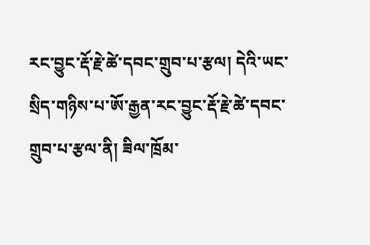རང་བྱུང་རྡོ་རྗེ་ཚེ་དབང་གྲུབ་པ་རྩལ། དེའི་ཡང་སྲིད་གཉིས་པ་ཨོ་རྒྱན་རང་བྱུང་རྡོ་རྗེ་ཚེ་དབང་གྲུབ་པ་རྩལ་ནི། ཟིལ་ཁྲོམ་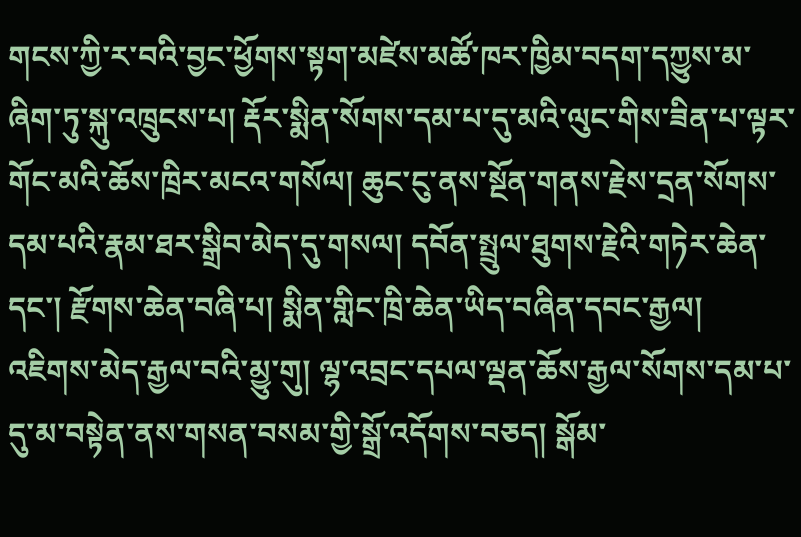གངས་ཀྱི་ར་བའི་བྱང་ཕྱོགས་སྟག་མཛེས་མཚོ་ཁར་ཁྱིམ་བདག་དཀྱུས་མ་ཞིག་ཏུ་སྐུ་འཁྲུངས་པ། རྡོར་སྨིན་སོགས་དམ་པ་དུ་མའི་ལུང་གིས་ཟིན་པ་ལྟར་གོང་མའི་ཆོས་ཁྲིར་མངའ་གསོལ། ཆུང་ངུ་ནས་སྔོན་གནས་རྗེས་དྲན་སོགས་དམ་པའི་རྣམ་ཐར་སྒྲིབ་མེད་དུ་གསལ། དབོན་སྤྲུལ་ཐུགས་རྗེའི་གཏེར་ཆེན་དང་། རྫོགས་ཆེན་བཞི་པ། སྨིན་གླིང་ཁྲི་ཆེན་ཡིད་བཞིན་དབང་རྒྱལ། འཇིགས་མེད་རྒྱལ་བའི་མྱུ་གུ། ལྷ་འབྲང་དཔལ་ལྡན་ཆོས་རྒྱལ་སོགས་དམ་པ་དུ་མ་བསྟེན་ནས་གསན་བསམ་གྱི་སྒྲོ་འདོགས་བཅད། སྒོམ་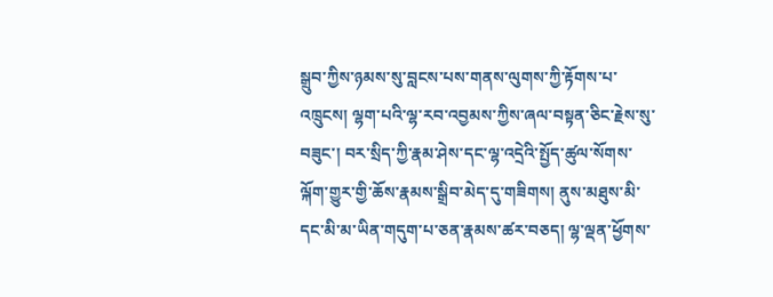སྒྲུབ་ཀྱིས་ཉམས་སུ་བླངས་པས་གནས་ལུགས་ཀྱི་རྟོགས་པ་འཁྲུངས། ལྷག་པའི་ལྷ་རབ་འབྱམས་ཀྱིས་ཞལ་བསྟན་ཅིང་རྗེས་སུ་བཟུང་། བར་སྲིད་ཀྱི་རྣམ་ཤེས་དང་ལྷ་འདྲེའི་སྤྱོད་ཚུལ་སོགས་ལྐོག་གྱུར་གྱི་ཆོས་རྣམས་སྒྲིབ་མེད་དུ་གཟིགས། ནུས་མཐུས་མི་དང་མི་མ་ཡིན་གདུག་པ་ཅན་རྣམས་ཚར་བཅད། ལྷ་ལྡན་ཕྱོགས་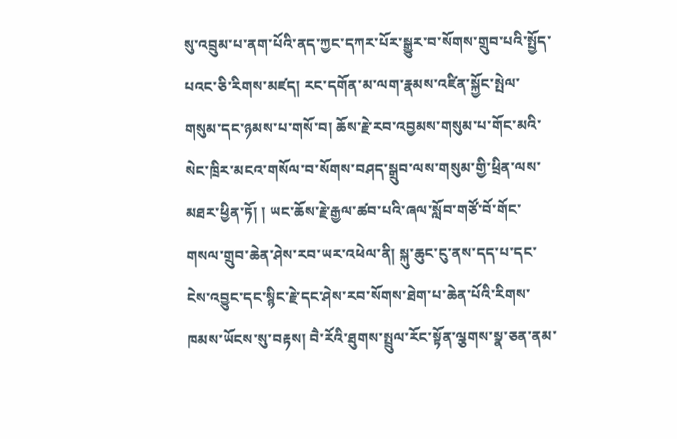སུ་འབྲུམ་པ་ནག་པོའི་ནད་ཀྱང་དཀར་པོར་སྒྱུར་བ་སོགས་གྲུབ་པའི་སྤྱོད་པའང་ཅི་རིགས་མཛད། རང་དགོན་མ་ལག་རྣམས་འཛིན་སྐྱོང་སྤེལ་གསུམ་དང་ཉམས་པ་གསོ་བ། ཆོས་རྗེ་རབ་འབྱམས་གསུམ་པ་གོང་མའི་སེང་ཁྲིར་མངའ་གསོལ་བ་སོགས་བཤད་སྒྲུབ་ལས་གསུམ་གྱི་ཕྲིན་ལས་མཐར་ཕྱིན་ཏོ། ། ཡང་ཆོས་རྗེ་རྒྱལ་ཚབ་པའི་ཞལ་སློབ་གཙོ་བོ་གོང་གསལ་གྲུབ་ཆེན་ཤེས་རབ་ཡར་འཕེལ་ནི། སྐུ་ཆུང་ངུ་ནས་དད་པ་དང་ངེས་འབྱུང་དང་སྙིང་རྗེ་དང་ཤེས་རབ་སོགས་ཐེག་པ་ཆེན་པོའི་རིགས་ཁམས་ཡོངས་སུ་བརྟས། བཻ་རོའི་ཐུགས་སྤྲུལ་རོང་སྟོན་ལྕགས་སྣ་ཅན་ནམ་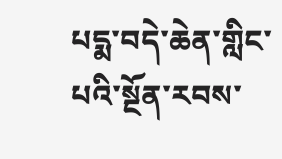པདྨ་བདེ་ཆེན་གླིང་པའི་སྔོན་རབས་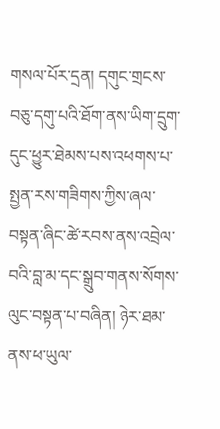གསལ་པོར་དྲན། དགུང་གྲངས་བཅུ་དགུ་པའི་ཐོག་ནས་ཡིག་དྲུག་དུང་ཕྱུར་ཐེམས་པས་འཕགས་པ་སྤྱན་རས་གཟིགས་ཀྱིས་ཞལ་བསྟན་ཞིང་ཚེ་རབས་ནས་འབྲེལ་བའི་བླ་མ་དང་སྒྲུབ་གནས་སོགས་ལུང་བསྟན་པ་བཞིན། ཉེར་ཐམ་ནས་ཕ་ཡུལ་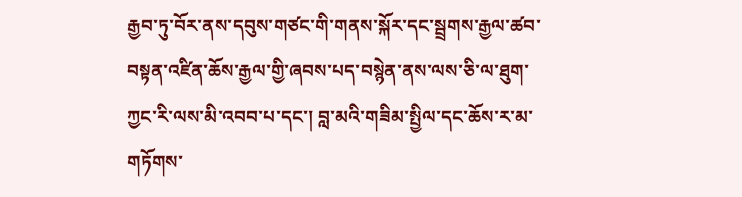རྒྱབ་ཏུ་བོར་ནས་དབུས་གཙང་གི་གནས་སྐོར་དང་སྦྲགས་རྒྱལ་ཚབ་བསྟན་འཛིན་ཆོས་རྒྱལ་གྱི་ཞབས་པད་བསྙེན་ནས་ལས་ཅི་ལ་ཐུག་ཀྱང་རི་ལས་མི་འབབ་པ་དང་། བླ་མའི་གཟིམ་སྤྱིལ་དང་ཆོས་ར་མ་གཏོགས་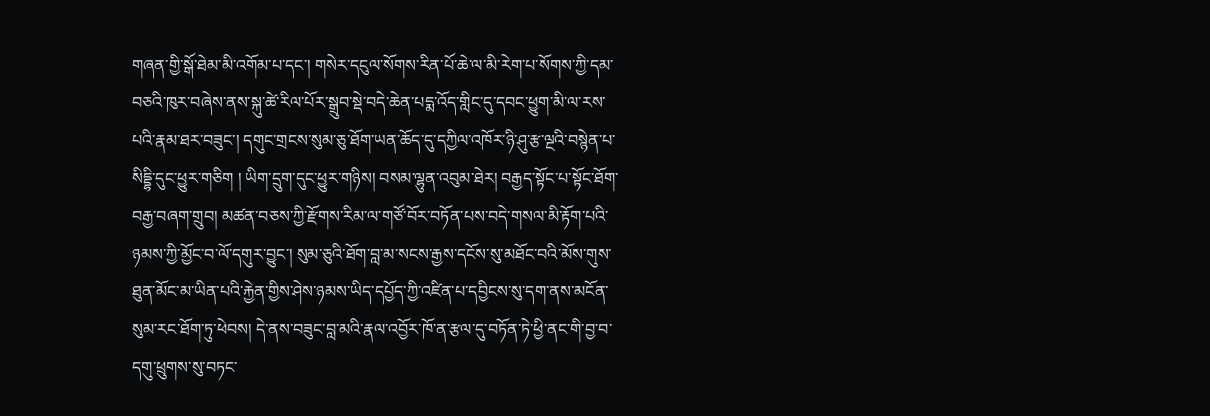གཞན་གྱི་སྒོ་ཐེམ་མི་འགོམ་པ་དང་། གསེར་དངུལ་སོགས་རིན་པོ་ཆེ་ལ་མི་རེག་པ་སོགས་ཀྱི་དམ་བཅའི་ཁུར་བཞེས་ནས་སྐུ་ཚེ་རིལ་པོར་སྒྲུབ་སྡེ་བདེ་ཆེན་པདྨ་འོད་གླིང་དུ་དབང་ཕྱུག་མི་ལ་རས་པའི་རྣམ་ཐར་བཟུང་། དགུང་གྲངས་སུམ་ཅུ་ཐོག་ཡན་ཆོད་དུ་དཀྱིལ་འཁོར་ཉི་ཤུ་རྩ་ལྔའི་བསྙེན་པ་སིདྡྷི་དུང་ཕྱུར་གཅིག ། ཡིག་དྲུག་དུང་ཕྱུར་གཉིས། བསམ་ལྷུན་འབུམ་ཐེར། བརྒྱད་སྟོང་པ་སྟོང་ཐོག་བརྒྱ་བཞག་གྲུབ། མཚན་བཅས་ཀྱི་རྫོགས་རིམ་ལ་གཙོ་བོར་བཏོན་པས་བདེ་གསལ་མི་རྟོག་པའི་ཉམས་ཀྱི་མྱོང་བ་ལོ་དགུར་བྱུང་། སུམ་ཅུའི་ཐོག་བླ་མ་སངས་རྒྱས་དངོས་སུ་མཐོང་བའི་མོས་གུས་ཐུན་མོང་མ་ཡིན་པའི་རྐྱེན་གྱིས་ཤེས་ཉམས་ཡིད་དཔྱོད་ཀྱི་འཛིན་པ་དབྱིངས་སུ་དག་ནས་མངོན་སུམ་རང་ཐོག་ཏུ་ཕེབས། དེ་ནས་བཟུང་བླ་མའི་རྣལ་འབྱོར་ཁོ་ན་རྩལ་དུ་བཏོན་ཏེ་ཕྱི་ནང་གི་བྱ་བ་དགུ་ཕྲུགས་སུ་བཏང་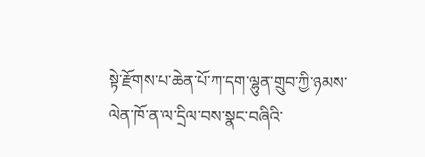སྟེ་རྫོགས་པ་ཆེན་པོ་ཀ་དག་ལྷུན་གྲུབ་ཀྱི་ཉམས་ལེན་ཁོ་ན་ལ་དྲིལ་བས་སྣང་བཞིའི་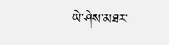ཡེ་ཤེས་མཐར་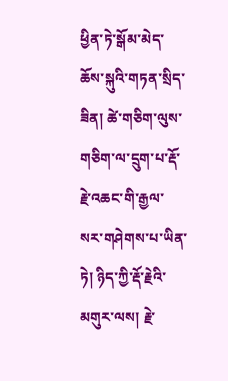ཕྱིན་ཏེ་སྒོམ་མེད་ཆོས་སྐུའི་གཏན་སྲིད་ཟིན། ཚེ་གཅིག་ལུས་གཅིག་ལ་དྲུག་པ་རྡོ་རྗེ་འཆང་གི་རྒྱལ་སར་གཤེགས་པ་ཡིན་ཏེ། ཉིད་ཀྱི་རྡོ་རྗེའི་མགུར་ལས། རྗེ་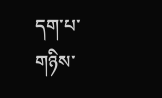དག་པ་གཉིས་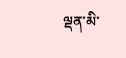ལྡན་མི་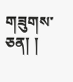གཟུགས་ཅན། །